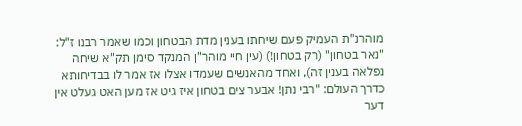מוהרנ"ת העמיק פעם שיחתו בענין מדת הבטחון וכמו שאמר רבנו ז"ל: "נאר בטחון" (רק בטחון!) (עין חיי מוהר"ן המנקד סימן תק"א שיחה נפלאה בענין זה), ואחד מהאנשים שעמדו אצלו אז אמר לו בבדיחותא כדרך העולם: "רבי נתן! אבער צים בטחון איז גיט אז מען האט געלט אין דער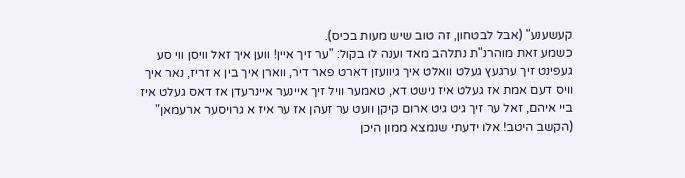קעשענע" (אבל לבטחון, זה טוב שיש מעות בכיס).
כשמע זאת מוהרנ"ת נתלהב מאד וענה לו בקול: "ער זיך איין! ווען איך זאל וויסן ווי סע געפינט זיך ערגעץ געלט וואלט איך גיוועזן דארט פאר דיר, ווארן איך בין א זריז, נאר איך וויס דעם אמת אז געלט איז נישט דא, טאמער וויל זיך איינער איינרעדן אז דאס געלט איז ביי איהם, זאל ער זיך גיט גיט ארום קיקן וועט ער זעהן אז ער איז א גרויסער ארעמאן" (הקשב היטב! אלו ידעתי שנמצא ממון היכן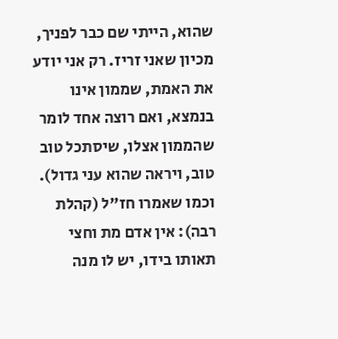שהוא, הייתי שם כבר לפניך, מכיון שאני זריז. רק אני יודע את האמת, שממון אינו בנמצא, ואם רוצה אחד לומר שהממון אצלו, שיסתכל טוב טוב, ויראה שהוא עני גדול). וכמו שאמרו חז"ל (קהלת רבה): אין אדם מת וחצי תאותו בידו, יש לו מנה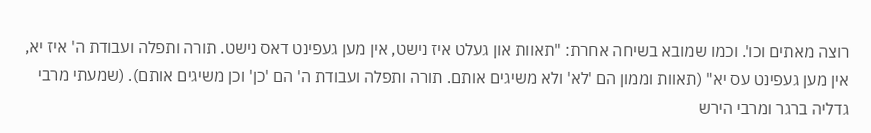רוצה מאתים וכו'. וכמו שמובא בשיחה אחרת: "תאוות און געלט איז נישט, אין מען געפינט דאס נישט. תורה ותפלה ועבודת ה' איז יא, אין מען געפינט עס יא" (תאוות וממון הם 'לא' ולא משיגים אותם. תורה ותפלה ועבודת ה' הם 'כן' וכן משיגים אותם). (שמעתי מרבי גדליה ברגר ומרבי הירש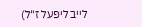לייב ליפעל ז"ל)